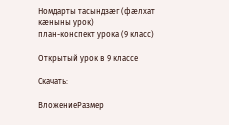Номдарты тасындзæг (фæлхат кæныны урок)
план-конспект урока (9 класс)

Открытый урок в 9 классе

Скачать:

ВложениеРазмер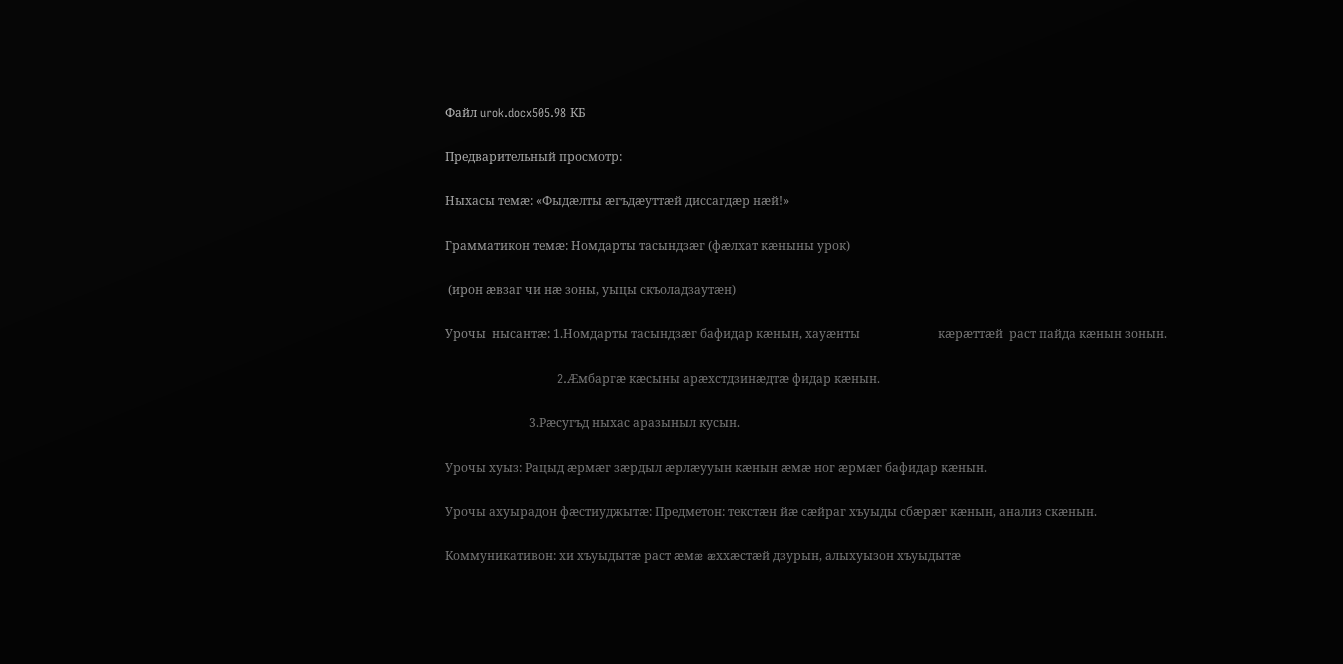Файл urok.docx505.98 КБ

Предварительный просмотр:

Ныхасы темæ: «Фыдæлты æгъдæуттæй диссагдæр нæй!»

Грамматикон темæ: Номдарты тасындзæг (фæлхат кæныны урок)

 (ирон æвзаг чи нæ зоны, уыцы скъоладзаутæн)

Урочы  нысантæ: 1.Номдарты тасындзæг бафидар кæнын, хауæнты                          кæрæттæй  раст пайда кæнын зонын.

                            2.Æмбаргæ кæсыны арæхстдзинæдтæ фидар кæнын.

                            3.Рæсугъд ныхас аразыныл кусын.

Урочы хуыз: Рацыд æрмæг зæрдыл æрлæууын кæнын æмæ ног æрмæг бафидар кæнын.

Урочы ахуырадон фæстиуджытæ: Предметон: текстæн йæ сæйраг хъуыды сбæрæг кæнын, анализ скæнын.

Коммуникативон: хи хъуыдытæ раст æмæ æххæстæй дзурын, алыхуызон хъуыдытæ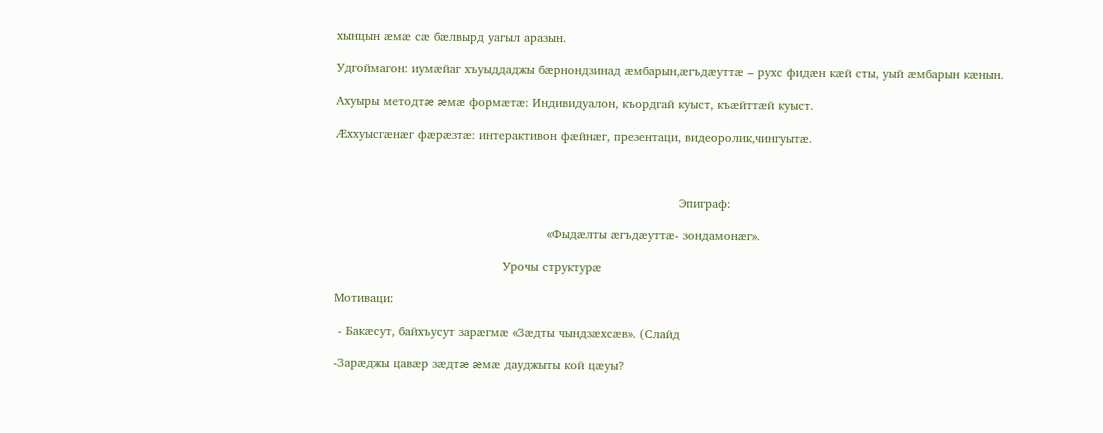хынцын æмæ сæ бæлвырд уагыл аразын.

Удгоймагон: иумæйаг хъуыддаджы бæрнондзинад æмбарын,æгъдæуттæ – рухс фидæн кæй сты, уый æмбарын кæнын.

Ахуыры методтæ æмæ формæтæ: Индивидуалон, къордгай куыст, къæйттæй куыст.

Æххуысгæнæг фæрæзтæ: интерактивон фæйнæг, презентаци, видеоролик,чингуытæ.



                                                                                      Эпиграф:

                                                     «Фыдæлты æгъдæуттæ- зондамонæг».

                                          Урочы структурæ

Мотиваци:

 - Бакæсут, байхъусут зарæгмæ «Зæдты чындзæхсæв». (Слайд

-Зарæджы цавæр зæдтæ æмæ дауджыты кой цæуы?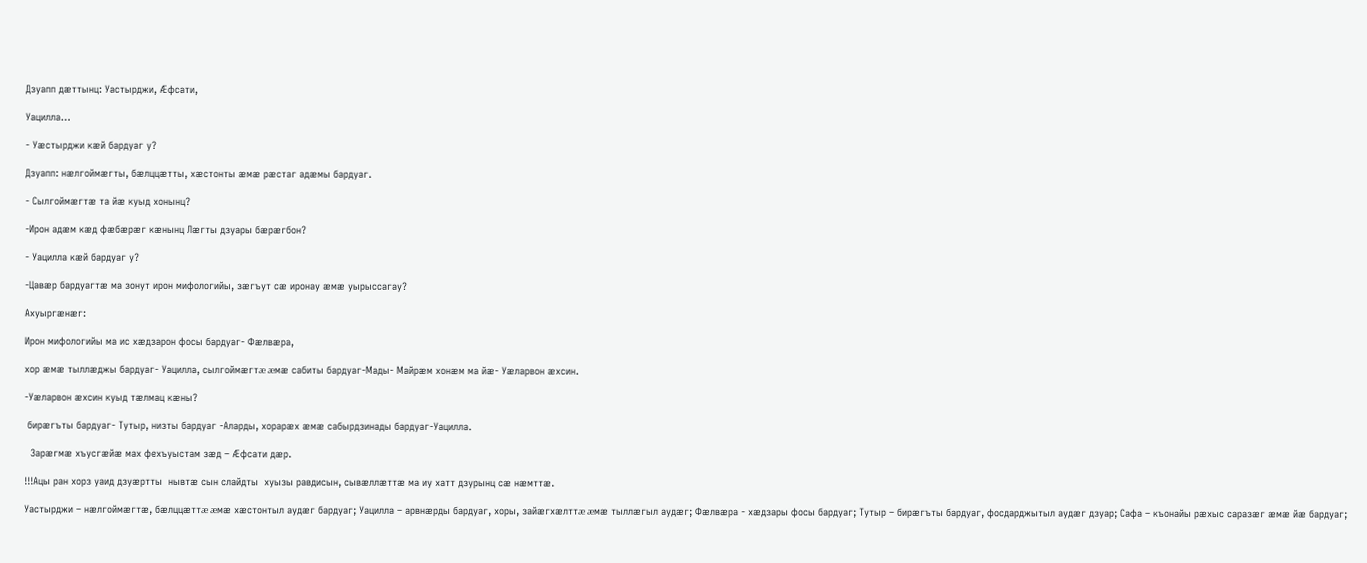Дзуапп дæттынц: Уастырджи, Æфсати,

Уацилла…

- Уæстырджи кæй бардуаг у?

Дзуапп: нæлгоймæгты, бæлццæтты, хæстонты æмæ рæстаг адæмы бардуаг.

- Сылгоймæгтæ та йæ куыд хонынц?

-Ирон адæм кæд фæбæрæг кæнынц Лæгты дзуары бæрæгбон?

- Уацилла кæй бардуаг у?

-Цавæр бардуагтæ ма зонут ирон мифологийы, зæгъут сæ иронау æмæ уырыссагау?

Ахуыргæнæг:

Ирон мифологийы ма ис хæдзарон фосы бардуаг- Фæлвæра,

хор æмæ тыллæджы бардуаг- Уацилла, сылгоймæгтæ æмæ сабиты бардуаг-Мады- Майрæм хонæм ма йæ- Уæларвон æхсин.

-Уæларвон æхсин куыд тæлмац кæны?

 бирæгъты бардуаг- Тутыр, низты бардуаг -Аларды, хорарæх æмæ сабырдзинады бардуаг-Уацилла.

  Зарæгмæ хъусгæйæ мах фехъуыстам зæд – Æфсати дæр.

!!!Ацы ран хорз уаид дзуæртты  нывтæ сын слайдты  хуызы равдисын, сывæллæттæ ма иу хатт дзурынц сæ нæмттæ.

Уастырджи – нæлгоймæгтæ, бæлццæттæ æмæ хæстонтыл аудæг бардуаг; Уацилла – арвнæрды бардуаг, хоры, зайæгхæлттæ æмæ тыллæгыл аудæг; Фæлвæра - хæдзары фосы бардуаг; Тутыр – бирæгъты бардуаг, фосдарджытыл аудæг дзуар; Сафа – къонайы рæхыс саразæг æмæ йæ бардуаг;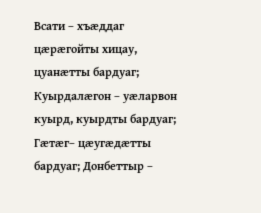Всати – хъæддаг цæрæгойты хицау, цуанæтты бардуаг; Куырдалæгон – уæларвон куырд, куырдты бардуаг; Гæтæг– цæугæдæтты бардуаг; Донбеттыр –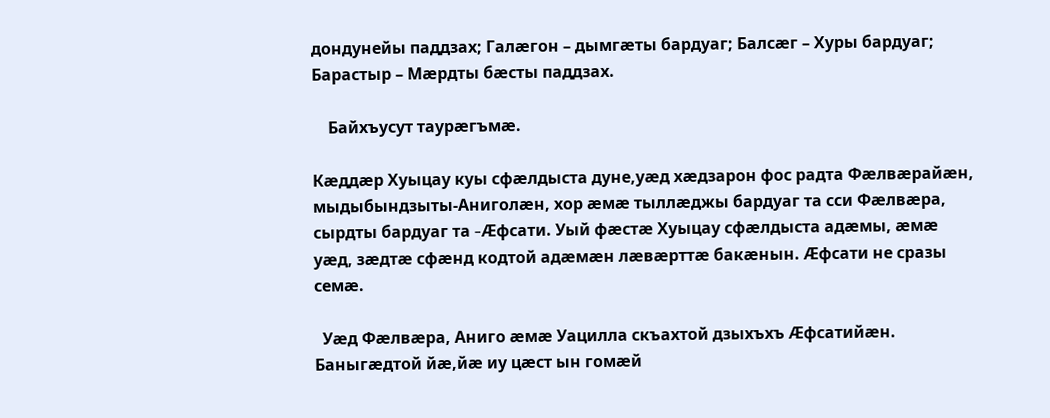дондунейы паддзах; Галæгон – дымгæты бардуаг; Балсæг – Хуры бардуаг; Барастыр – Мæрдты бæсты паддзах.

    Байхъусут таурæгъмæ.

Кæддæр Хуыцау куы сфæлдыста дуне,уæд хæдзарон фос радта Фæлвæрайæн, мыдыбындзыты-Аниголæн, хор æмæ тыллæджы бардуаг та сси Фæлвæра, сырдты бардуаг та -Æфсати. Уый фæстæ Хуыцау сфæлдыста адæмы, æмæ уæд, зæдтæ сфæнд кодтой адæмæн лæвæрттæ бакæнын. Æфсати не сразы семæ.

  Уæд Фæлвæра, Аниго æмæ Уацилла скъахтой дзыхъхъ Æфсатийæн. Баныгæдтой йæ,йæ иу цæст ын гомæй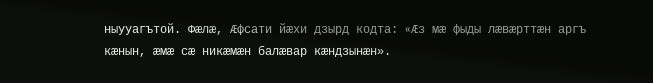ныууагътой. Фæлæ, Æфсати йæхи дзырд кодта: «Æз мæ фыды лæвæрттæн аргъ кæнын, æмæ сæ никæмæн балæвар кæндзынæн».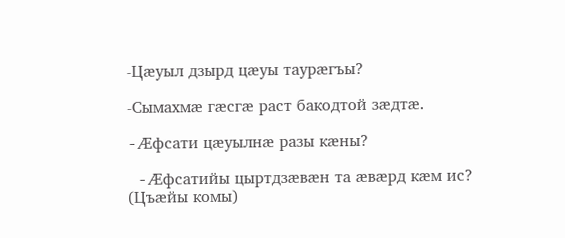-Цæуыл дзырд цæуы таурæгъы?

-Сымахмæ гæсгæ раст бакодтой зæдтæ.

-Æфсати цæуылнæ разы кæны?

 -Æфсатийы цыртдзæвæн та æвæрд кæм ис? (Цъæйы комы)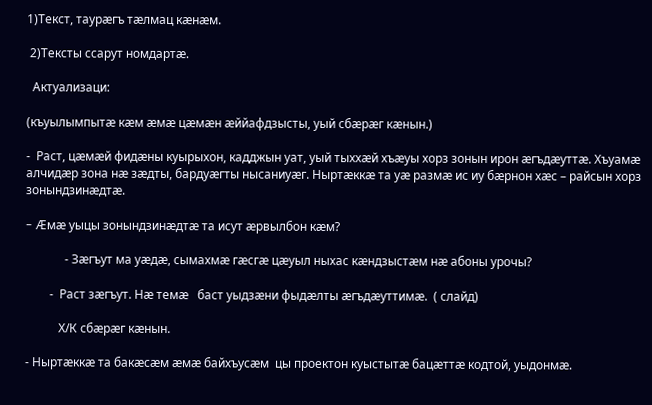1)Текст, таурæгъ тæлмац кæнæм.

 2)Тексты ссарут номдартæ.

  Актуализаци:

(къуылымпытæ кæм æмæ цæмæн æййафдзысты, уый сбæрæг кæнын.)

-  Раст, цæмæй фидæны куырыхон, кадджын уат, уый тыххæй хъæуы хорз зонын ирон æгъдæуттæ. Хъуамæ алчидæр зона нæ зæдты, бардуæгты нысаниуæг. Ныртæккæ та уæ размæ ис иу бæрнон хæс – райсын хорз зонындзинæдтæ.

- Æмæ уыцы зонындзинæдтæ та исут æрвылбон кæм?

             - Зæгъут ма уæдæ, сымахмæ гæсгæ цæуыл ныхас кæндзыстæм нæ абоны урочы?

        -  Раст зæгъут. Нæ темæ   баст уыдзæни фыдæлты æгъдæуттимæ.  ( слайд)

           Х/К сбæрæг кæнын.

- Ныртæккæ та бакæсæм æмæ байхъусæм  цы проектон куыстытæ бацæттæ кодтой, уыдонмæ.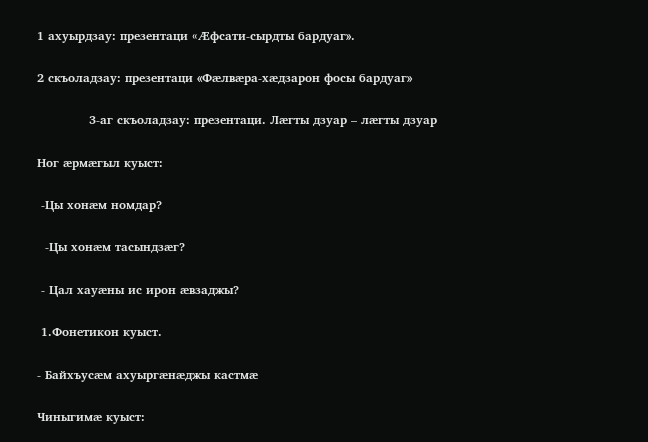1 ахуырдзау: презентаци «Æфсати-сырдты бардуаг».

2 скъоладзау: презентаци «Фæлвæра-хæдзарон фосы бардуаг»

             3-аг скъоладзау: презентаци. Лæгты дзуар – лæгты дзуар

Ног æрмæгыл куыст:

 -Цы хонæм номдар?

  -Цы хонæм тасындзæг?

 - Цал хауæны ис ирон æвзаджы?

 1.Фонетикон куыст.

- Байхъусæм ахуыргæнæджы кастмæ

Чиныгимæ куыст: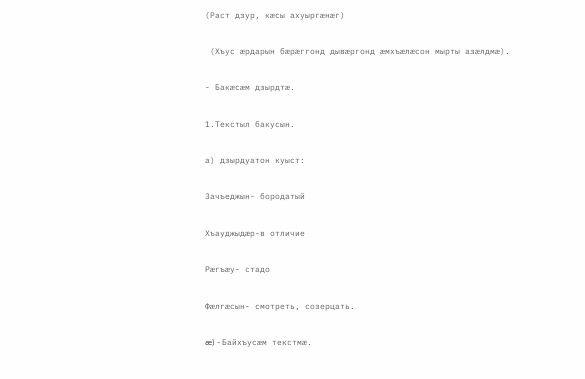(Раст дзур, кæсы ахуыргæнæг)

 (Хъус æрдарын бæрæггонд дывæргонд æмхъæлæсон мырты азæлдмæ).

- Бакæсæм дзырдтæ.

1.Текстыл бакусын.

а) дзырдуатон куыст:

Зачъеджын- бородатый

Хъауджыдæр-в отличие

Рæгъæу- стадо

Фæлгæсын- смотреть, созерцать.

æ) - Байхъусæм текстмæ.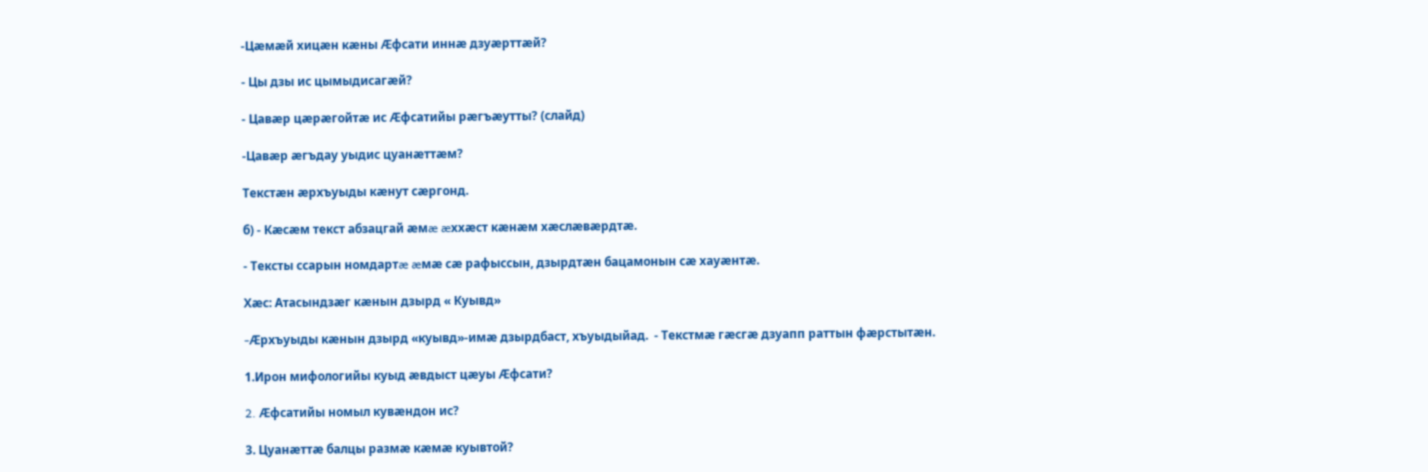-Цæмæй хицæн кæны Æфсати иннæ дзуæрттæй?

- Цы дзы ис цымыдисагæй?

- Цавæр цæрæгойтæ ис Æфсатийы рæгъæутты? (слайд)

-Цавæр æгъдау уыдис цуанæттæм?

Текстæн æрхъуыды кæнут сæргонд.

б) - Кæсæм текст абзацгай æмæ æххæст кæнæм хæслæвæрдтæ.

- Тексты ссарын номдартæ æмæ сæ рафыссын, дзырдтæн бацамонын сæ хауæнтæ.

Хæс: Атасындзæг кæнын дзырд « Куывд»

-Æрхъуыды кæнын дзырд «куывд»-имæ дзырдбаст, хъуыдыйад.  - Текстмæ гæсгæ дзуапп раттын фæрстытæн.

1.Ирон мифологийы куыд æвдыст цæуы Æфсати?

2. Æфсатийы номыл кувæндон ис?

3. Цуанæттæ балцы размæ кæмæ куывтой?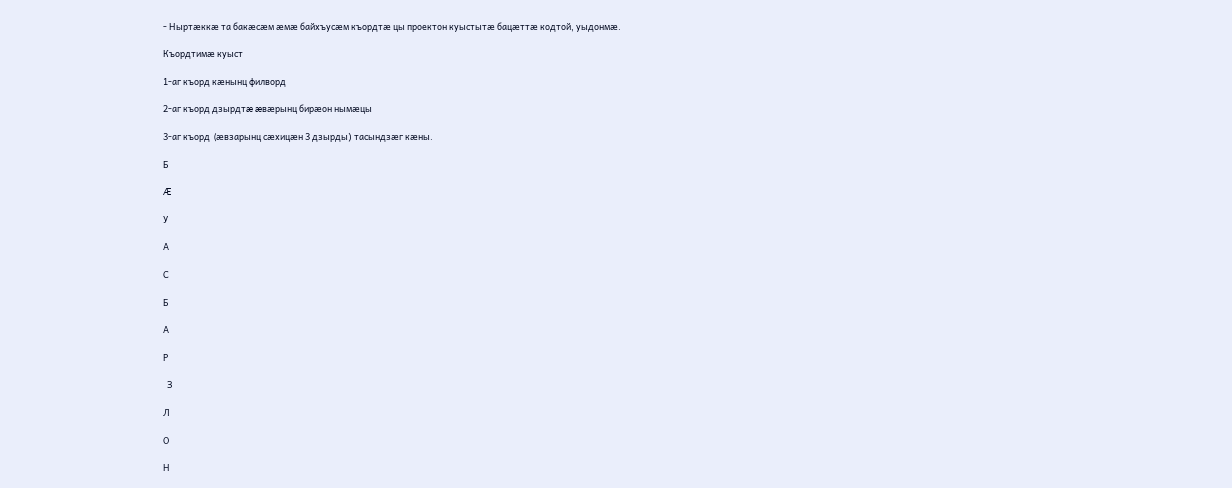- Ныртæккæ та бакæсæм æмæ байхъусæм къордтæ цы проектон куыстытæ бацæттæ кодтой, уыдонмæ.

Къордтимæ куыст

1-аг къорд кæнынц филворд

2-аг къорд дзырдтæ æвæрынц бирæон нымæцы

3-аг къорд  (æвзарынц сæхицæн 3 дзырды) тасындзæг кæны.

Б

Æ

У

А

С

Б

А

Р

  З

Л

О

Н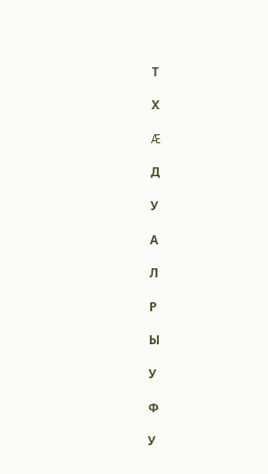Т

Х

Æ

Д

У

А

Л

Р

Ы

У

Ф

У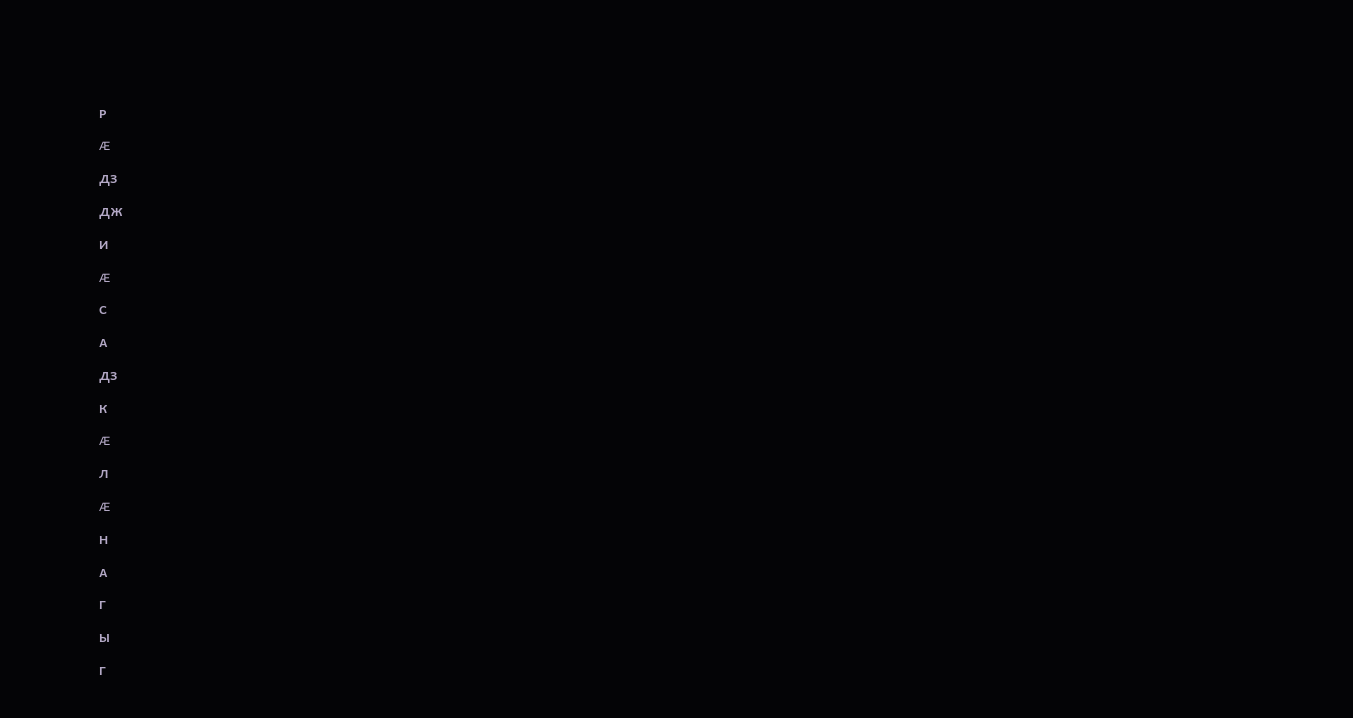Р

Æ

ДЗ

ДЖ

И

Æ

С

А

ДЗ

К

Æ

Л

Æ

Н

А

Г

Ы

Г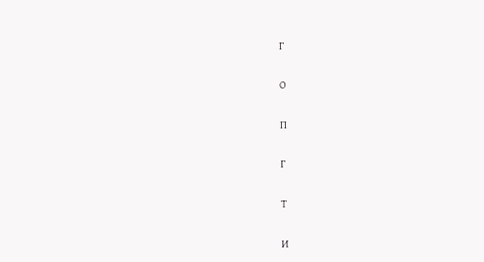Г

О

П

Г

Т

И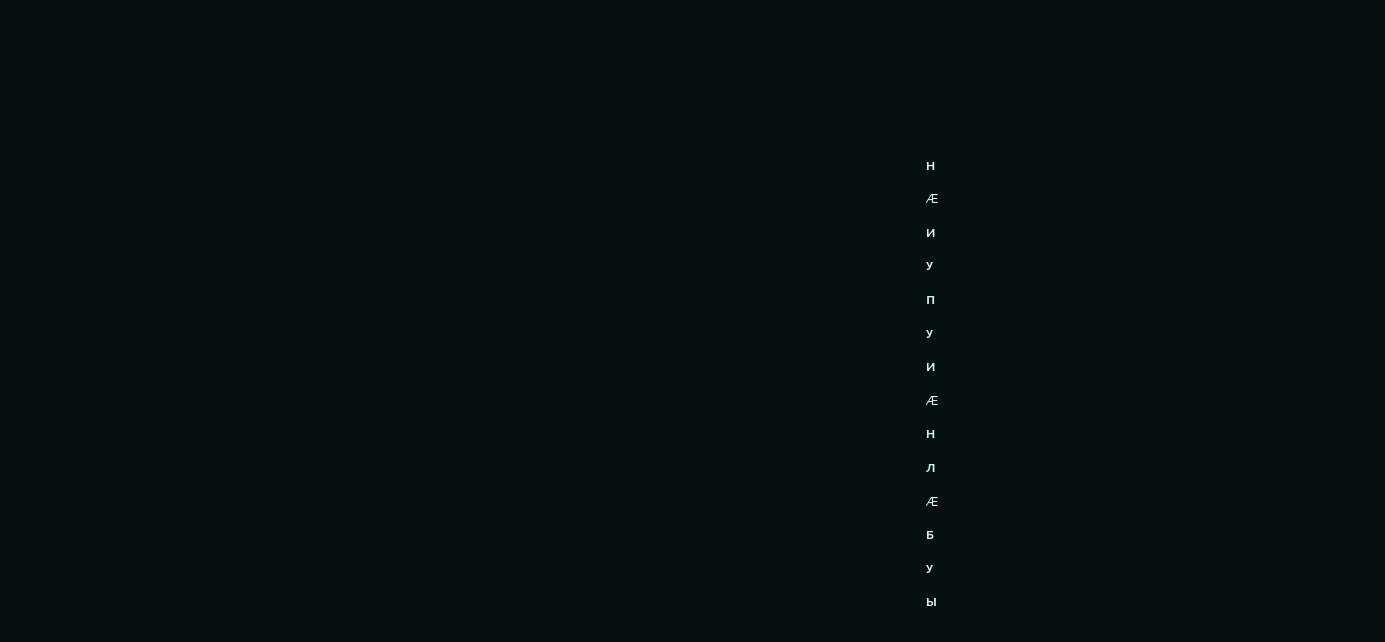Н

Æ

И

У

П

У

И

Æ

Н

Л

Æ

Б

У

Ы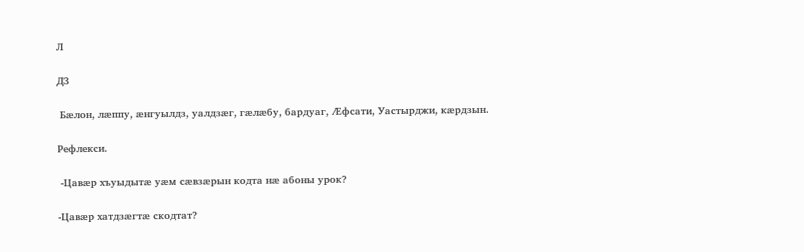Л

ДЗ

 Бæлон, лæппу, æнгуылдз, уалдзæг, гæлæбу, бардуаг, Æфсати, Уастырджи, кæрдзын.

Рефлекси.

 -Цавæр хъуыдытæ уæм сæвзæрын кодта нæ абоны урок?

-Цавæр хатдзæгтæ скодтат?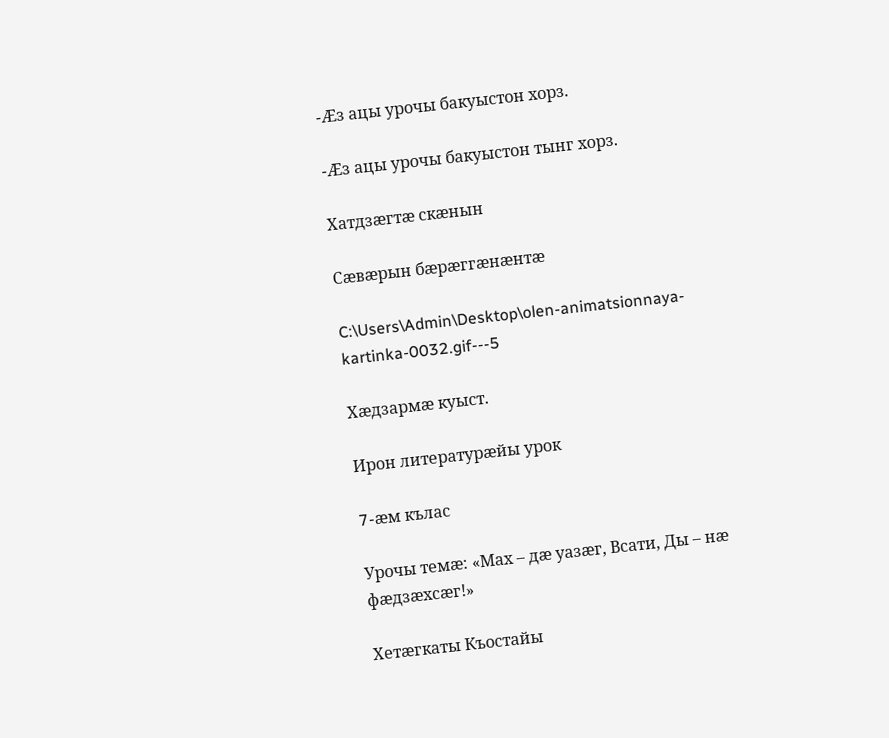-Æз ацы урочы бакуыстон хорз.

-Æз ацы урочы бакуыстон тынг хорз.

Хатдзæгтæ скæнын

Сæвæрын бæрæггæнæнтæ

C:\Users\Admin\Desktop\olen-animatsionnaya-kartinka-0032.gif---5

Хæдзармæ куыст.

Ирон литературæйы урок

7-æм кълас

Урочы темæ: «Мах – дæ уазæг, Всати, Ды – нæ фæдзæхсæг!»

Хетæгкаты Къостайы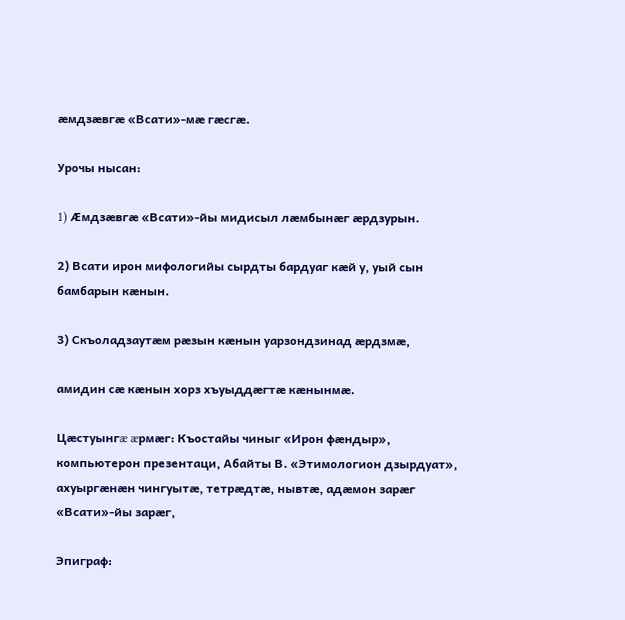æмдзæвгæ «Всати»-мæ гæсгæ.

Урочы нысан:

1) Æмдзæвгæ «Всати»-йы мидисыл лæмбынæг æрдзурын.

2) Всати ирон мифологийы сырдты бардуаг кæй у, уый сын бамбарын кæнын.

3) Скъоладзаутæм рæзын кæнын уарзондзинад æрдзмæ,

амидин сæ кæнын хорз хъуыддæгтæ кæнынмæ.

Цæстуынгæ æрмæг: Къостайы чиныг «Ирон фæндыр», компьютерон презентаци, Абайты В. «Этимологион дзырдуат», ахуыргæнæн чингуытæ, тетрæдтæ, нывтæ, адæмон зарæг «Всати»-йы зарæг,

Эпиграф: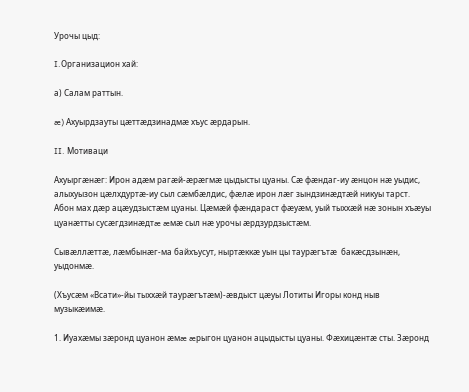Урочы цыд:

I.Организацион хай:

а) Салам раттын.

æ) Ахуырдзауты цæттæдзинадмæ хъус æрдарын.

II. Мотиваци

Ахуыргæнæг: Ирон адæм рагæй-æрæгмæ цыдысты цуаны. Сæ фæндаг-иу æнцон нæ уыдис, алыхуызон цæлхдуртæ-иу сыл сæмбæлдис, фæлæ ирон лæг зындзинæдтæй никуы тарст. Абон мах дæр ацæудзыстæм цуаны. Цæмæй фæндараст фæуæм, уый тыххæй нæ зонын хъæуы цуанæтты сусæгдзинæдтæ æмæ сыл нæ урочы æрдзурдзыстæм.

Сывæллæттæ, лæмбынæг-ма байхъусут, ныртæккæ уын цы таурæгътæ  бакæсдзынæн, уыдонмæ.

(Хъусæм «Всати»-йы тыххæй таурæгътæм)-æвдыст цæуы Лотиты Игоры конд ныв музыкæимæ.

1. Иуахæмы зæронд цуанон æмæ æрыгон цуанон ацыдысты цуаны. Фæхицæнтæ сты. Зæронд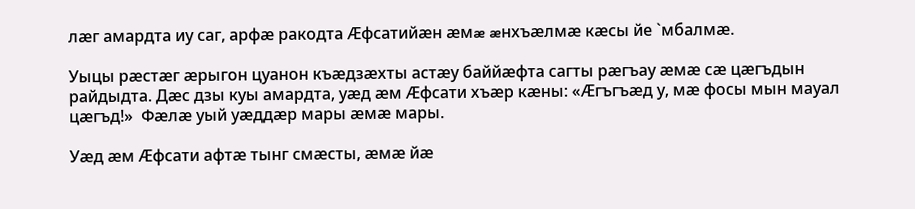лæг амардта иу саг, арфæ ракодта Ӕфсатийæн æмæ æнхъæлмæ кæсы йе `мбалмæ.

Уыцы рæстæг æрыгон цуанон къæдзæхты астæу баййæфта сагты рæгъау æмæ сæ цæгъдын райдыдта. Дæс дзы куы амардта, уæд æм Ӕфсати хъæр кæны: «Ӕгъгъæд у, мæ фосы мын мауал цæгъд!»  Фæлæ уый уæддæр мары æмæ мары.

Уæд æм Ӕфсати афтæ тынг смæсты, æмæ йæ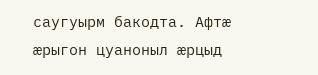саугуырм бакодта. Афтæ æрыгон цуаноныл æрцыд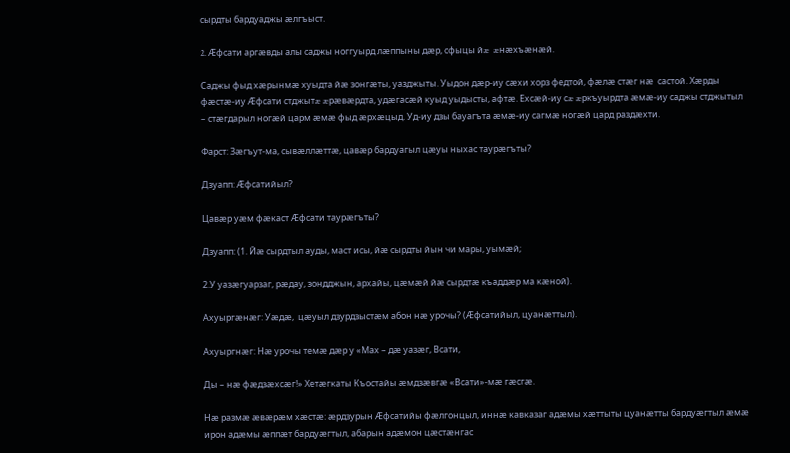сырдты бардуаджы æлгъыст.

2. Æфсати аргæвды алы саджы ноггуырд лæппыны дæр, сфыцы йæ  æнæхъæнæй.

Саджы фыд хæрынмæ хуыдта йæ зонгæты, уазджыты. Уыдон дæр-иу сæхи хорз федтой, фæлæ стæг нæ  састой. Хæрды фæстæ-иу Æфсати стджытæ æрæвæрдта, удæгасæй куыд уыдысты, афтæ. Ехсæй-иу сæ æркъуырдта æмæ-иу саджы стджытыл – стæгдарыл ногæй царм æмæ фыд æрхæцыд. Уд-иу дзы бауагъта æмæ-иу сагмæ ногæй цард раздæхти.

Фарст: Зæгъут-ма, сывæллæттæ, цавæр бардуагыл цæуы ныхас таурæгъты?

Дзуапп: Æфсатийыл?

Цавæр уæм фæкаст Ӕфсати таурæгъты?

Дзуапп: (1. Йæ сырдтыл ауды, маст исы, йæ сырдты йын чи мары, уымæй;

2.У уазæгуарзаг, рæдау, зондджын, архайы, цæмæй йæ сырдтæ къаддæр ма кæной).

Ахуыргæнæг: Уæдæ,  цæуыл дзурдзыстæм абон нæ урочы? (Ӕфсатийыл, цуанæттыл).

Ахуыргнæг: Нæ урочы темæ дæр у «Мах – дæ уазæг, Всати,

Ды – нæ фæдзæхсæг!» Хетæгкаты Къостайы æмдзæвгæ «Всати»-мæ гæсгæ.

Нӕ размӕ ӕвӕрӕм хӕстӕ: ӕрдзурын Ӕфсатийы фӕлгонцыл, иннæ кавказаг адæмы хæттыты цуанæтты бардуæгтыл æмæ ирон адæмы æппæт бардуæгтыл, абарын адӕмон цӕстӕнгас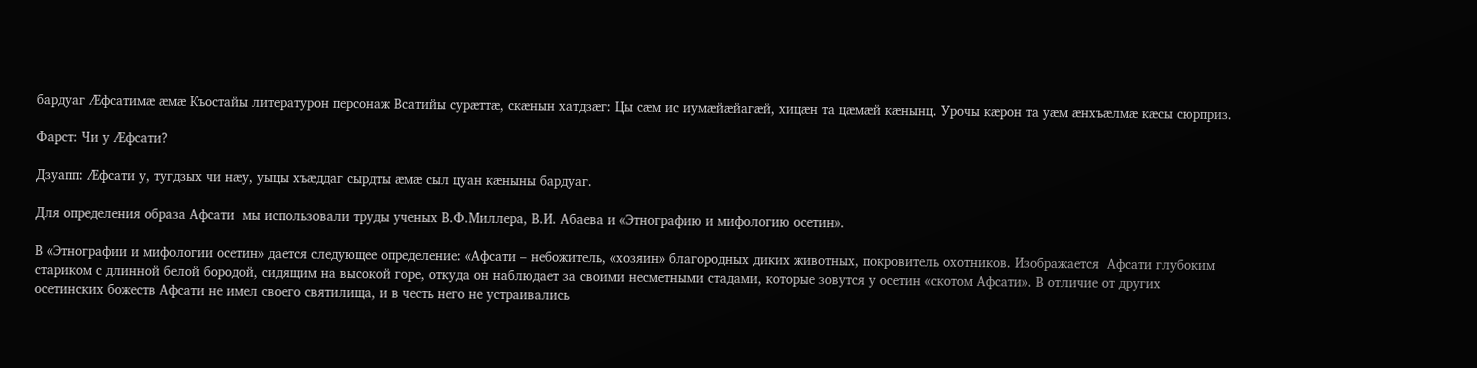бардуаг Ӕфсатимæ ӕмӕ Къостайы литературон персонаж Всатийы сурӕттӕ, скӕнын хатдзӕг: Цы сӕм ис иумӕйӕйагӕй, хицӕн та цӕмӕй кӕнынц. Урочы кæрон та уæм æнхъæлмæ кæсы сюрприз.

Фарст: Чи у Ӕфсати?

Дзуапп: Ӕфсати у, тугдзых чи нæу, уыцы хъæддаг сырдты æмæ сыл цуан кæныны бардуаг.

Для определения образа Афсати  мы использовали труды ученых В.Ф.Миллера, В.И. Абаева и «Этнографию и мифологию осетин».

В «Этнографии и мифологии осетин» дается следующее определение: «Афсати – небожитель, «хозяин» благородных диких животных, покровитель охотников. Изображается  Афсати глубоким стариком с длинной белой бородой, сидящим на высокой горе, откуда он наблюдает за своими несметными стадами, которые зовутся у осетин «скотом Афсати». В отличие от других осетинских божеств Афсати не имел своего святилища, и в честь него не устраивались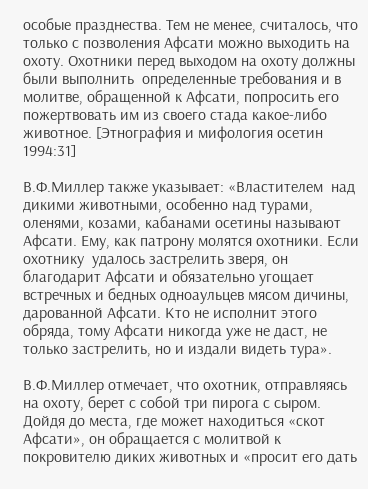особые празднества. Тем не менее, считалось, что только с позволения Афсати можно выходить на охоту. Охотники перед выходом на охоту должны были выполнить  определенные требования и в молитве, обращенной к Афсати, попросить его пожертвовать им из своего стада какое-либо животное. [Этнография и мифология осетин 1994:31]

В.Ф.Миллер также указывает: «Властителем  над дикими животными, особенно над турами, оленями, козами, кабанами осетины называют Афсати. Ему, как патрону молятся охотники. Если охотнику  удалось застрелить зверя, он благодарит Афсати и обязательно угощает встречных и бедных одноаульцев мясом дичины, дарованной Афсати. Кто не исполнит этого обряда, тому Афсати никогда уже не даст, не только застрелить, но и издали видеть тура».

В.Ф.Миллер отмечает, что охотник, отправляясь на охоту, берет с собой три пирога с сыром. Дойдя до места, где может находиться «скот Афсати», он обращается с молитвой к покровителю диких животных и «просит его дать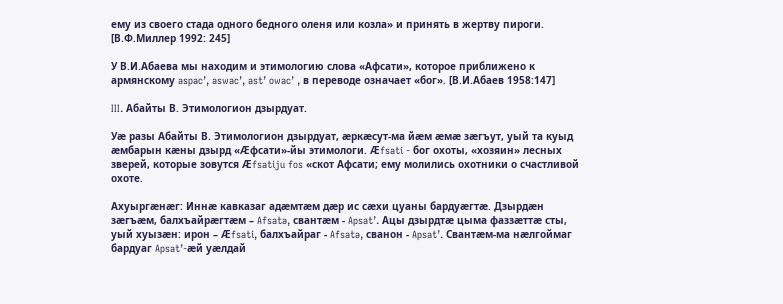ему из своего стада одного бедного оленя или козла» и принять в жертву пироги. [В.Ф.Миллер 1992: 245]

У В.И.Абаева мы находим и этимологию слова «Афсати», которое приближено к армянскому aspac’, aswac’, ast’ owac’ , в переводе означает «бог». [В.И.Абаев 1958:147]

III. Абайты В. Этимологион дзырдуат.

Уæ разы Абайты В. Этимологион дзырдуат, æркæсут-ма йæм æмæ зæгъут, уый та куыд æмбарын кæны дзырд «Ӕфсати»-йы этимологи. Ӕfsati - бог охоты, «хозяин» лесных зверей, которые зовутся Ӕfsatiju fos «скот Афсати; ему молились охотники о счастливой охоте.

Ахуыргæнæг: Иннӕ кавказаг адӕмтӕм дӕр ис сӕхи цуаны бардуӕгтӕ. Дзырдӕн зӕгъӕм, балхъайрӕгтӕм – Afsatǝ, свантӕм - Apsat’. Ацы дзырдтӕ цыма фаззӕттӕ сты, уый хуызӕн: ирон – Ӕfsati, балхъайраг - Afsatǝ, сванон - Apsat’. Свантӕм-ма нӕлгоймаг бардуаг Apsat’-ӕй уӕлдай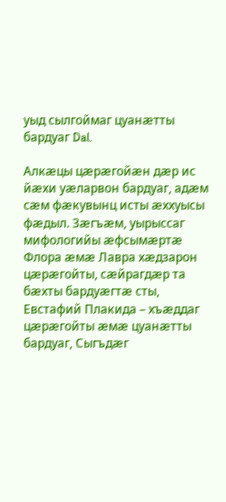уыд сылгоймаг цуанӕтты бардуаг Dal.

Алкӕцы цӕрӕгойӕн дӕр ис йӕхи уӕларвон бардуаг, адӕм сӕм фӕкувынц исты ӕххуысы фӕдыл. Зӕгъӕм, уырыссаг мифологийы ӕфсымӕртӕ Флора ӕмӕ Лавра хӕдзарон цӕрӕгойты, сæйрагдæр та бæхты бардуӕгтӕ сты,  Евстафий Плакида – хъӕддаг цӕрӕгойты ӕмӕ цуанӕтты бардуаг, Сыгъдӕг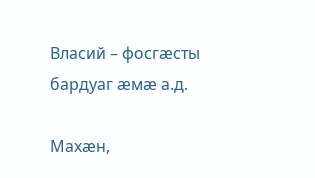Власий – фосгӕсты бардуаг ӕмӕ а.д.

Махӕн,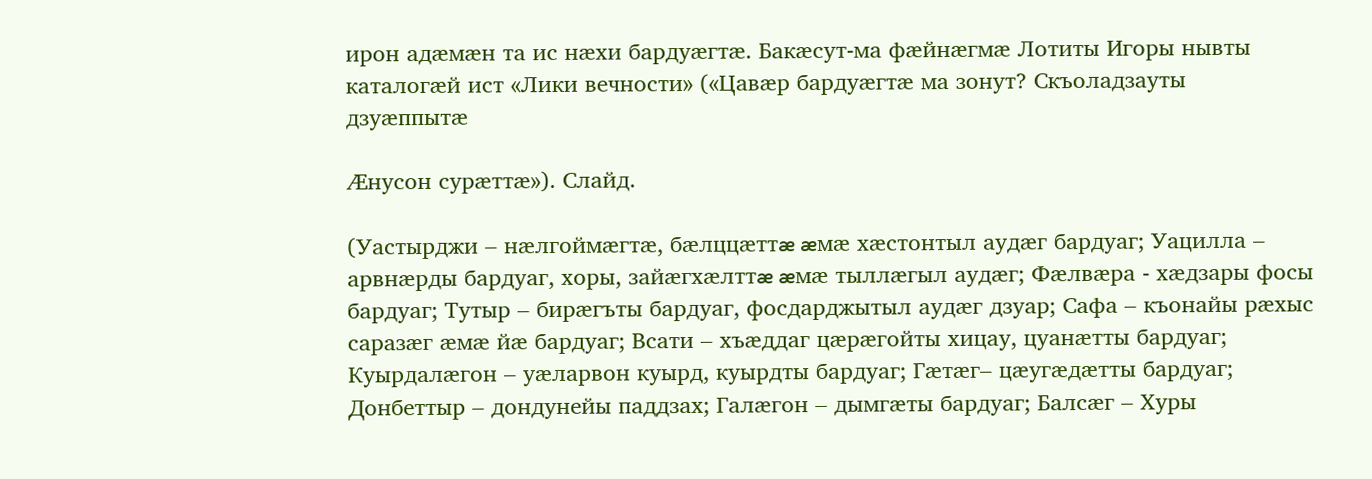ирон адӕмӕн та ис нӕхи бардуӕгтӕ. Бакæсут-ма фæйнæгмæ Лотиты Игоры нывты каталогæй ист «Лики вечности» («Цавæр бардуæгтæ ма зонут? Скъоладзауты дзуӕппытæ

Ӕнусон сурæттæ»). Слайд.

(Уастырджи – нæлгоймæгтæ, бæлццæттæ æмæ хæстонтыл аудæг бардуаг; Уацилла – арвнæрды бардуаг, хоры, зайæгхæлттæ æмæ тыллæгыл аудæг; Фæлвæра - хæдзары фосы бардуаг; Тутыр – бирæгъты бардуаг, фосдарджытыл аудæг дзуар; Сафа – къонайы рæхыс саразæг æмæ йæ бардуаг; Всати – хъæддаг цæрæгойты хицау, цуанæтты бардуаг; Куырдалæгон – уæларвон куырд, куырдты бардуаг; Гæтæг– цæугæдæтты бардуаг; Донбеттыр – дондунейы паддзах; Галæгон – дымгæты бардуаг; Балсæг – Хуры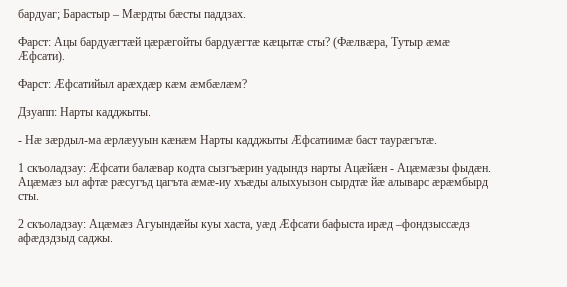бардуаг; Барастыр – Мæрдты бæсты паддзах.

Фарст: Ацы бардуӕгтӕй цӕрӕгойты бардуӕгтӕ кӕцытӕ сты? (Фӕлвӕра, Тутыр ӕмӕ Æфсати).

Фарст: Æфсатийыл арæхдæр кæм æмбæлæм?

Дзуапп: Нарты кадджыты.

- Нæ зæрдыл-ма æрлæууын кæнæм Нарты кадджыты Ӕфсатиимæ баст таурæгътæ.

1 скъоладзау: Ӕфсати балæвар кодта сызгъæрин уадындз нарты Ацæйæн - Ацæмæзы фыдæн. Ацæмæз ыл афтæ рæсугъд цагъта æмæ-иу хъæды алыхуызон сырдтæ йæ алыварс æрæмбырд сты.

2 скъоладзау: Ацæмæз Агуындæйы куы хаста, уæд Ӕфсати бафыста ирæд –фондзыссæдз афæдздзыд саджы.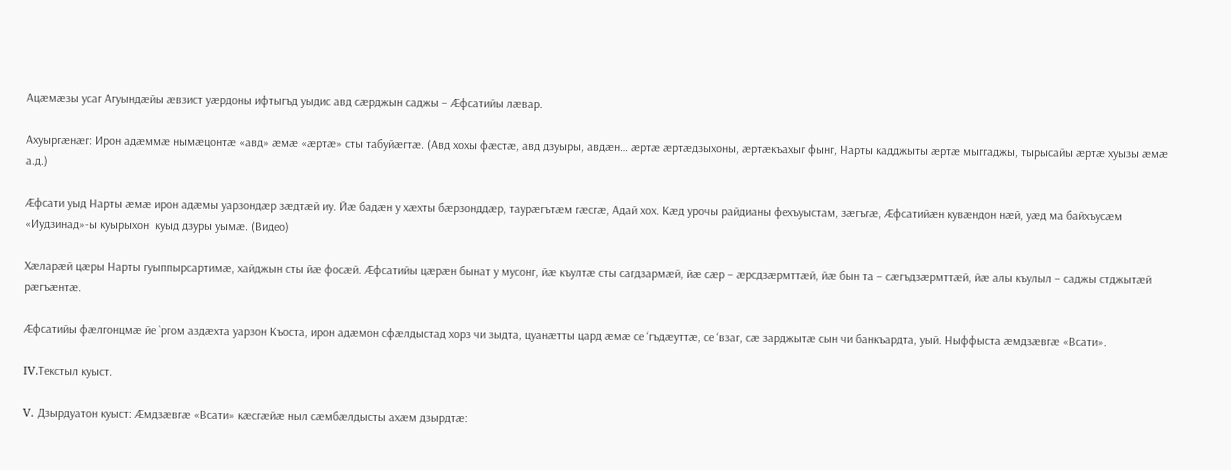Ацæмæзы усаг Агуындæйы æвзист уæрдоны ифтыгъд уыдис авд сæрджын саджы – Æфсатийы лæвар.

Ахуыргæнæг: Ирон адӕммӕ нымӕцонтӕ «авд» ӕмӕ «ӕртӕ» сты табуйӕгтӕ. (Авд хохы фӕстӕ, авд дзуыры, авдӕн… ӕртӕ ӕртӕдзыхоны, ӕртӕкъахыг фынг, Нарты кадджыты ӕртӕ мыггаджы, тырысайы ӕртӕ хуызы ӕмӕ а.д.)

Æфсати уыд Нарты æмæ ирон адæмы уарзондæр зæдтæй иу. Йæ бадæн у хæхты бæрзонддæр, таурæгътæм гæсгæ, Адай хох. Кæд урочы райдианы фехъуыстам, зæгъгæ, Ӕфсатийæн кувæндон нæй, уæд ма байхъусæм «Иудзинад»-ы куырыхон  куыд дзуры уымæ. (Видео)

Хæларæй цæры Нарты гуыппырсартимæ, хайджын сты йæ фосæй. Æфсатийы цæрæн бынат у мусонг, йæ къултæ сты сагдзармæй, йæ сæр – æрсдзæрмттæй, йæ бын та – сæгъдзæрмттæй, йæ алы къулыл – саджы стджытæй рæгъæнтæ.

Ӕфсатийы фæлгонцмæ йе `ргом аздæхта уарзон Къоста, ирон адæмон сфæлдыстад хорз чи зыдта, цуанæтты цард æмæ се ‘гъдæуттæ, се ‘взаг, сæ зарджытæ сын чи банкъардта, уый. Ныффыста ӕмдзӕвгӕ «Всати».

IV.Текстыл куыст.

V. Дзырдуатон куыст: Ӕмдзæвгæ «Всати» кæсгæйæ ныл сæмбæлдысты ахæм дзырдтæ: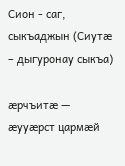Сион - саг, сыкъаджын (Сиутæ – дыгуронау сыкъа)

æрчъитæ — æууæрст цармæй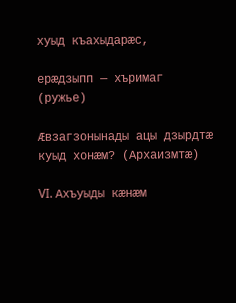хуыд къахыдарæс,

ерæдзыпп — хъримаг (ружье)

Æвзагзонынады ацы дзырдтæ куыд хонæм? (Архаизмтӕ)

VI. Ахъуыды кæнæм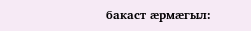бакаст æрмæгыл: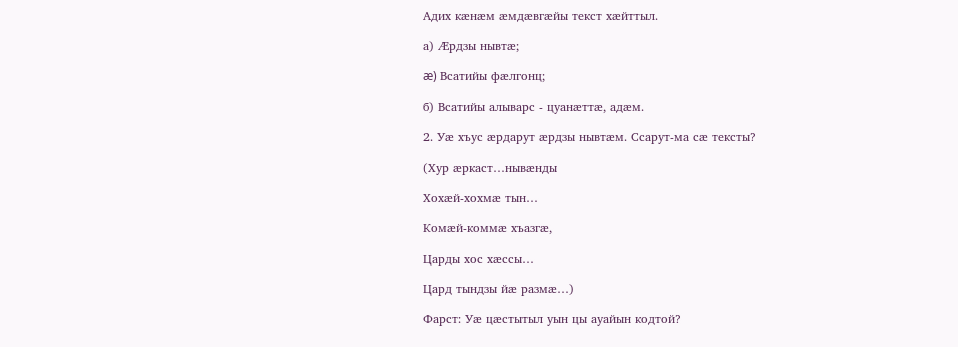Адих кӕнӕм ӕмдӕвгӕйы текст хӕйттыл.

а) Ӕрдзы нывтӕ;

æ) Всатийы фӕлгонц;

б) Всатийы алыварс - цуанӕттӕ, адӕм.

2. Уæ хъус æрдарут æрдзы нывтæм. Ссарут-ма сӕ тексты?

(Хур ӕркаст…нывӕнды

Хохӕй-хохмӕ тын…

Комӕй-коммӕ хъазгӕ,

Царды хос хӕссы…

Цард тындзы йӕ размӕ…)

Фарст: Уæ цæстытыл уын цы ауайын кодтой?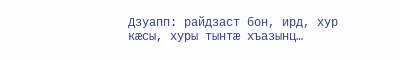Дзуапп: райдзаст бон, ирд, хур кæсы, хуры тынтæ хъазынц…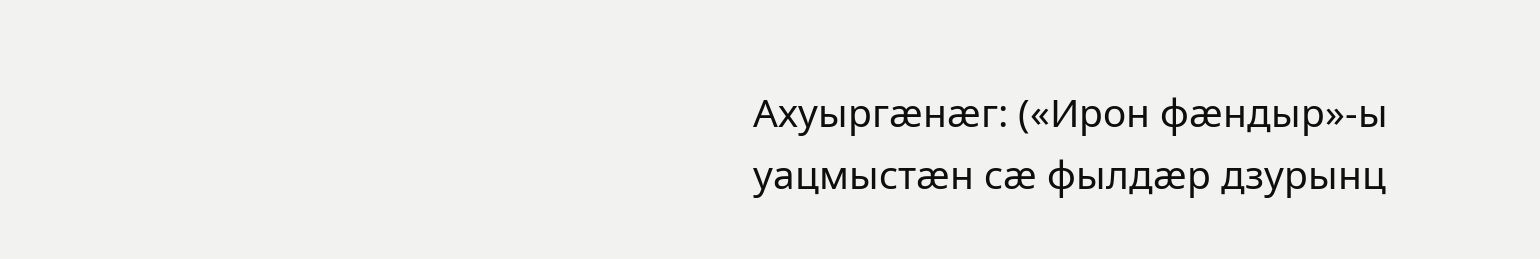Ахуыргæнæг: («Ирон фӕндыр»-ы уацмыстӕн сӕ фылдӕр дзурынц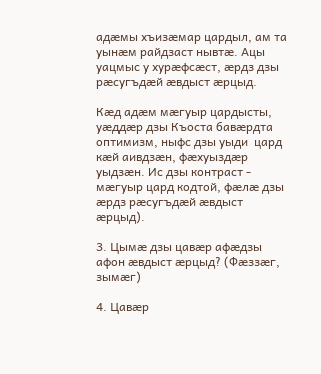адӕмы хъизӕмар цардыл, ам та уынӕм райдзаст нывтӕ. Ацы уацмыс у хурӕфсӕст, æрдз дзы рæсугъдæй æвдыст æрцыд.

Кӕд адӕм мӕгуыр цардысты, уӕддӕр дзы Къоста бавӕрдта    оптимизм, ныфс дзы уыди  цард кӕй аивдзӕн, фӕхуыздӕр уыдзӕн. Ис дзы контраст - мӕгуыр цард кодтой, фӕлӕ дзы ӕрдз рӕсугъдӕй ӕвдыст ӕрцыд).

3. Цымӕ дзы цавӕр афӕдзы афон ӕвдыст ӕрцыд? (Фӕззӕг, зымӕг)

4. Цавӕр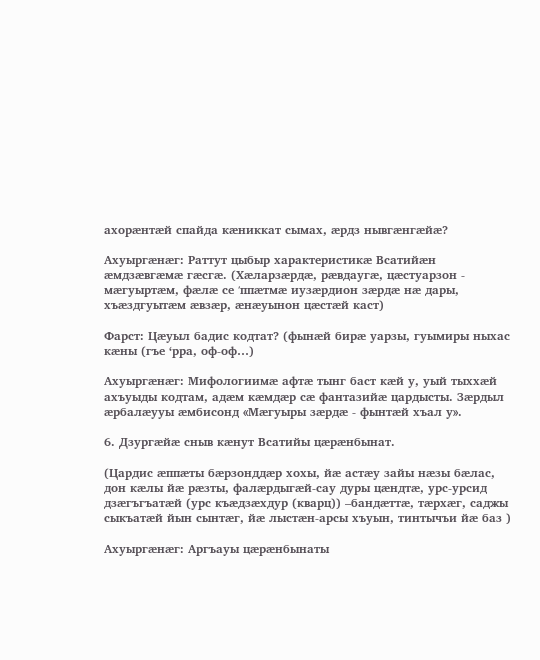ахорӕнтӕй спайда кӕниккат сымах, ӕрдз нывгӕнгӕйӕ?

Ахуыргæнæг: Раттут цыбыр характеристикæ Всатийæн æмдзæвгæмæ гæсгæ. (Хæларзæрдæ, рæвдаугæ, цæстуарзон - мæгуыртæм, фæлæ се ׳ппæтмæ иузæрдион зæрдæ нæ дары, хъæздгуытæм æвзæр, æнæуынон цæстæй каст)

Фарст: Цæуыл бадис кодтат? (фынæй бирæ уарзы, гуымиры ныхас кӕны (гъе ‘рра, оф-оф…)

Ахуыргæнæг: Мифологиимӕ афтӕ тынг баст кӕй у, уый тыххӕй ахъуыды кодтам, адӕм кӕмдӕр сӕ фантазийӕ цардысты. Зӕрдыл ӕрбалӕууы ӕмбисонд «Мӕгуыры зӕрдӕ - фынтӕй хъал у».

6. Дзургæйæ сныв кæнут Всатийы цæрæнбынат.

(Цардис ӕппӕты бӕрзонддӕр хохы, йӕ астӕу зайы нӕзы бӕлас, дон кӕлы йӕ рӕзты, фалӕрдыгӕй-сау дуры цӕндтӕ, урс-урсид дзӕгъгъатӕй (урс къӕдзӕхдур (кварц)) –бандӕттӕ, тӕрхӕг, саджы сыкъатӕй йын сынтӕг, йӕ лыстӕн-арсы хъуын, тинтычъи йӕ баз )

Ахуыргæнæг: Аргъауы цӕрӕнбынаты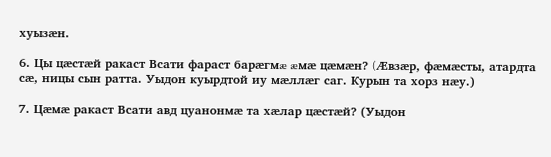хуызӕн.

6. Цы цæстæй ракаст Всати фараст барæгмæ æмæ цæмæн? (Æвзӕр, фӕмӕсты, атардта сӕ, ницы сын ратта. Уыдон куырдтой иу мӕллӕг саг. Курын та хорз нӕу.)

7. Цæмæ ракаст Всати авд цуанонмæ та хæлар цæстæй? (Уыдон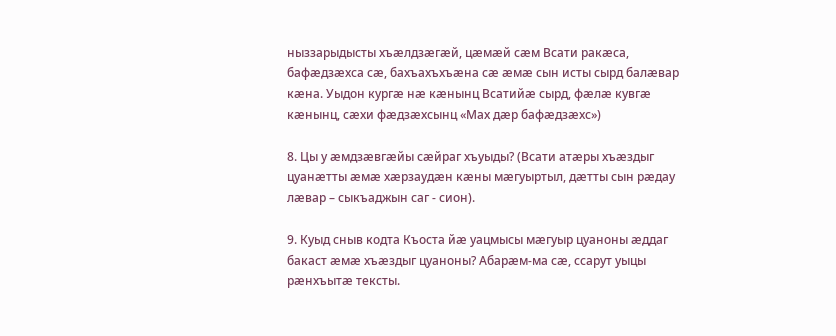ныззарыдысты хъӕлдзӕгӕй, цӕмӕй сӕм Всати ракӕса, бафӕдзӕхса сӕ, бахъахъхъӕна сӕ ӕмӕ сын исты сырд балӕвар кӕна. Уыдон кургӕ нӕ кӕнынц Всатийӕ сырд, фӕлӕ кувгӕ кӕнынц, сӕхи фӕдзӕхсынц «Мах дӕр бафӕдзӕхс»)

8. Цы у ӕмдзӕвгӕйы сӕйраг хъуыды? (Всати атӕры хъӕздыг цуанӕтты ӕмӕ хӕрзаудӕн кӕны мӕгуыртыл, дӕтты сын рӕдау лӕвар – сыкъаджын саг - сион).

9. Куыд сныв кодта Къоста йӕ уацмысы мӕгуыр цуаноны ӕддаг бакаст ӕмӕ хъӕздыг цуаноны? Абарӕм-ма сӕ, ссарут уыцы рӕнхъытӕ тексты.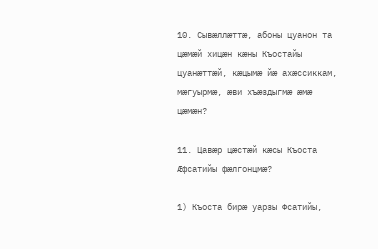10. Сывӕллӕттӕ, абоны цуанон та цӕмӕй хицӕн кӕны Къостайы цуанӕттӕй, кӕцымӕ йӕ ахӕссиккам, мӕгуырмӕ, ӕви хъӕздыгмӕ ӕмӕ цӕмӕн?

11. Цавӕр цӕстӕй кӕсы Къоста Æфсатийы фӕлгонцмӕ?

1) Къоста бирӕ уарзы Фсатийы,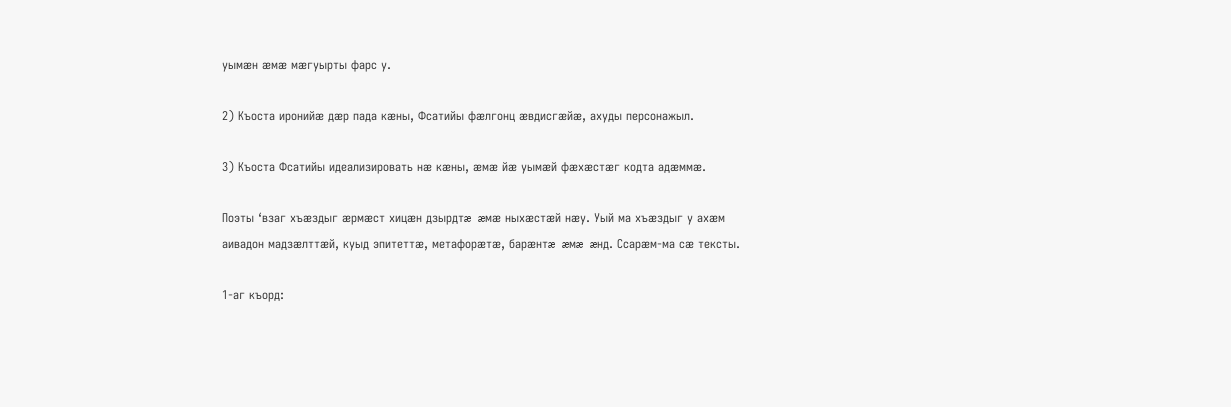уымӕн ӕмӕ мӕгуырты фарс у.

2) Къоста иронийӕ дӕр пада кӕны, Фсатийы фӕлгонц ӕвдисгӕйӕ, ахуды персонажыл.

3) Къоста Фсатийы идеализировать нӕ кӕны, ӕмӕ йӕ уымӕй фӕхӕстӕг кодта адӕммӕ.

Поэты ‘взаг хъæздыг æрмæст хицæн дзырдтæ æмæ ныхæстæй нæу. Уый ма хъæздыг у ахæм аивадон мадзæлттæй, куыд эпитеттӕ, метафорæтӕ, барæнтæ æмæ æнд. Ссарӕм-ма сӕ тексты.

1-аг къорд: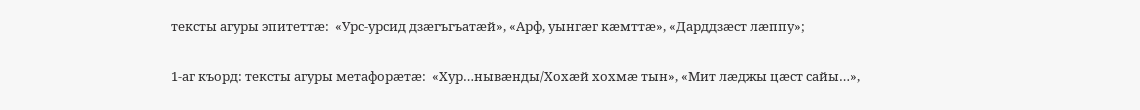тексты агуры эпитеттӕ:  «Урс-урсид дзӕгъгъатӕй», «Арф, уынгӕг кӕмттӕ», «Дарддзӕст лӕппу»;

1-аг къорд: тексты агуры метафорӕтӕ:  «Хур…нывӕнды/Хохӕй хохмӕ тын», «Мит лӕджы цӕст сайы…»,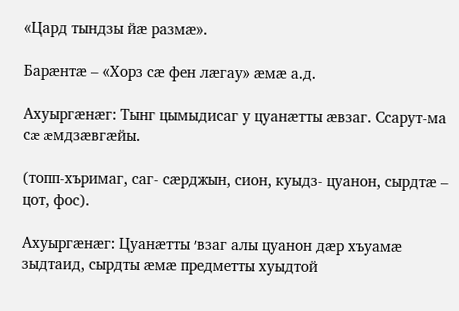«Цард тындзы йӕ размӕ».

Барӕнтӕ – «Хорз сӕ фен лӕгау» ӕмӕ а.д.

Ахуыргæнæг: Тынг цымыдисаг у цуанæтты æвзаг. Ссарут-ма сæ æмдзæвгæйы.

(топп-хъримаг, саг- сæрджын, сион, куыдз- цуанон, сырдтæ – цот, фос).

Ахуыргæнæг: Цуанæтты ׳взаг алы цуанон дæр хъуамæ зыдтаид, сырдты æмæ предметты хуыдтой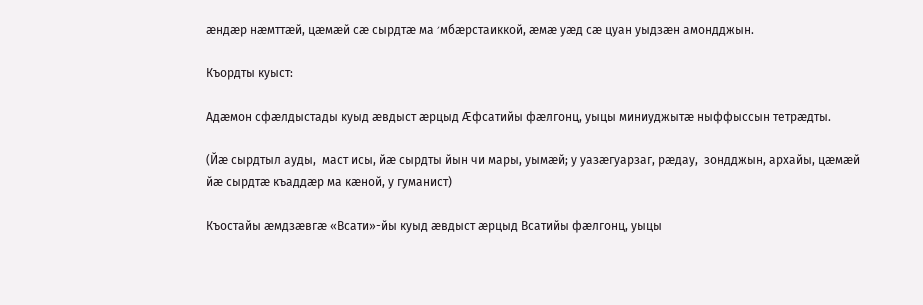æндæр нæмттæй, цæмæй сæ сырдтæ ма ׳мбæрстаиккой, æмæ уæд сæ цуан уыдзæн амондджын.

Къордты куыст:

Адӕмон сфӕлдыстады куыд ӕвдыст ӕрцыд Æфсатийы фӕлгонц, уыцы миниуджытӕ ныффыссын тетрӕдты.

(Йæ сырдтыл ауды,  маст исы, йæ сырдты йын чи мары, уымæй; у уазæгуарзаг, рæдау,  зондджын, архайы, цæмæй йæ сырдтæ къаддæр ма кæной, у гуманист)

Къостайы ӕмдзӕвгӕ «Всати»-йы куыд ӕвдыст ӕрцыд Всатийы фӕлгонц, уыцы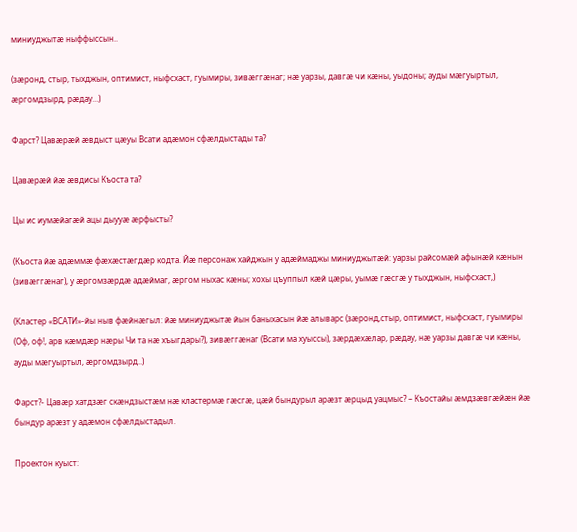миниуджытӕ ныффыссын..

(зæронд, стыр, тыхджын, оптимист, ныфсхаст, гуымиры, зивæггæнаг; нæ уарзы, давгæ чи кæны, уыдоны; ауды мæгуыртыл, æргомдзырд, рӕдау…)

Фарст? Цавӕрӕй ӕвдыст цӕуы Всати адӕмон сфӕлдыстады та?

Цавӕрӕй йӕ ӕвдисы Къоста та?

Цы ис иумæйагæй ацы дыууӕ ӕрфысты?

(Къоста йӕ адӕммӕ фӕхӕстӕгдӕр кодта. Йӕ персонаж хайджын у адӕймаджы миниуджытӕй: уарзы райсомӕй афынӕй кӕнын (зивӕггӕнаг), у ӕргомзӕрдӕ адӕймаг, ӕргом ныхас кӕны; хохы цъуппыл кӕй цӕры, уымӕ гӕсгӕ у тыхджын, ныфсхаст,)

(Кластер «ВСАТИ»-йы ныв фæйнæгыл: йӕ миниуджытӕ йын баныхасын йæ алыварс (зæронд,стыр, оптимист, ныфсхаст, гуымиры (Оф, оф!, арв кӕмдӕр нӕры Чи та нӕ хъыгдары?), зивæггæнаг (Всати ма хуыссы), зӕрдӕхӕлар, рӕдау, нæ уарзы давгæ чи кæны, ауды мæгуыртыл, æргомдзырд..)

Фарст?- Цавæр хатдзæг скæндзыстæм нæ кластермæ гæсгæ, цӕй бындурыл арӕзт ӕрцыд уацмыс? – Къостайы æмдзæвгæйæн йæ бындур арӕзт у адӕмон сфӕлдыстадыл.

Проектон куыст: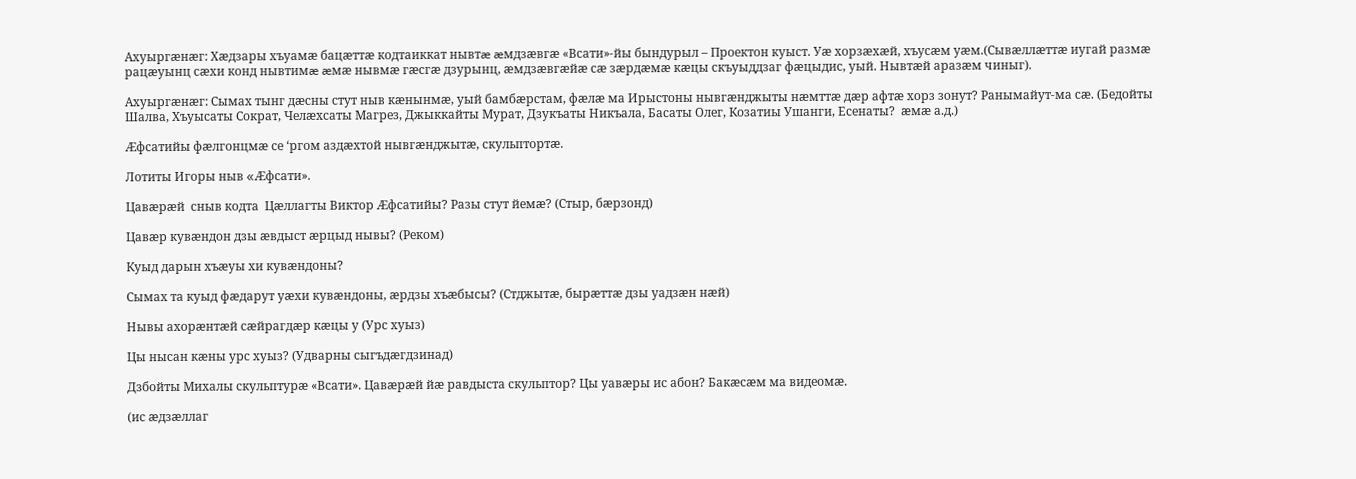Ахуыргæнæг: Хæдзары хъуамæ бацæттæ кодтаиккат нывтæ æмдзæвгæ «Всати»-йы бындурыл – Проектон куыст. Уæ хорзæхæй, хъусæм уæм.(Сывæллæттæ иугай размæ рацæуынц сæхи конд нывтимæ æмæ нывмæ гæсгæ дзурынц, æмдзæвгæйæ сæ зæрдæмæ кæцы скъуыддзаг фæцыдис, уый. Нывтӕй аразӕм чиныг).

Ахуыргæнæг: Сымах тынг дӕсны стут ныв кӕнынмӕ, уый бамбӕрстам, фӕлӕ ма Ирыстоны нывгӕнджыты нӕмттӕ дӕр афтæ хорз зонут? Ранымайут-ма сæ. (Бедойты Шалва, Хъуысаты Сократ, Челæхсаты Магрез, Джыккайты Мурат, Дзукъаты Никъала, Басаты Олег, Козатиы Ушанги, Есенаты?  æмæ а.д.)

Æфсатийы фæлгонцмæ се ‘ргом аздæхтой нывгæнджытæ, скульптортæ.

Лотиты Игоры ныв «Æфсати».

Цавæрæй  сныв кодта  Цæллагты Виктор Ӕфсатийы? Разы стут йемæ? (Стыр, бӕрзонд)

Цавӕр кувӕндон дзы ӕвдыст ӕрцыд нывы? (Реком)

Куыд дарын хъӕуы хи кувӕндоны?

Сымах та куыд фӕдарут уӕхи кувӕндоны, ӕрдзы хъӕбысы? (Стджытӕ, бырӕттӕ дзы уадзӕн нӕй)

Нывы ахорӕнтӕй сӕйрагдӕр кӕцы у (Урс хуыз)

Цы нысан кӕны урс хуыз? (Удварны сыгъдӕгдзинад)

Дзбойты Михалы скульптурæ «Всати». Цавæрæй йæ равдыста скульптор? Цы уавæры ис абон? Бакæсæм ма видеомæ.

(ис æдзæллаг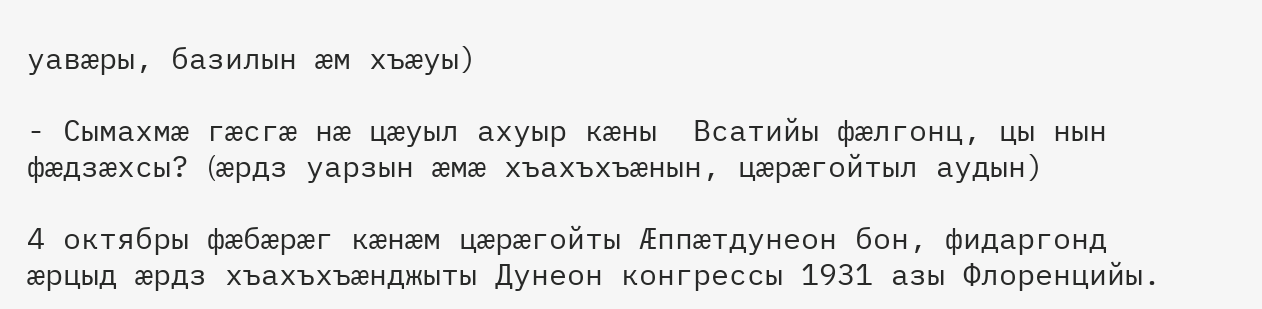уавæры, базилын æм хъæуы)

- Сымахмæ гæсгæ нæ цæуыл ахуыр кæны  Всатийы фæлгонц, цы нын фæдзæхсы? (æрдз уарзын æмæ хъахъхъæнын, цæрæгойтыл аудын)

4 октябры фӕбӕрӕг кӕнӕм цӕрӕгойты Æппӕтдунеон бон, фидаргонд ӕрцыд ӕрдз хъахъхъӕнджыты Дунеон конгрессы 1931 азы Флоренцийы.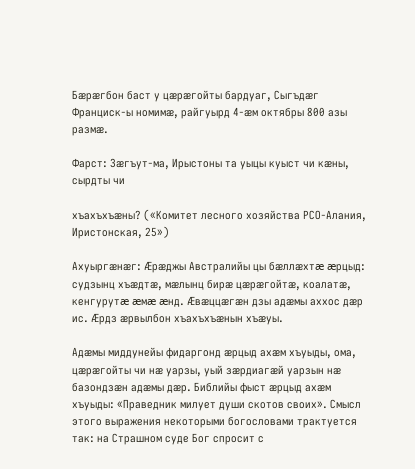Бӕрӕгбон баст у цӕрӕгойты бардуаг, Сыгъдӕг Франциск-ы номимӕ, райгуырд 4-ӕм октябры 800 азы размӕ.

Фарст: Зæгъут-ма, Ирыстоны та уыцы куыст чи кæны, сырдты чи

хъахъхъæны? («Комитет лесного хозяйства РСО-Алания, Иристонская, 25»)

Ахуыргæнæг: Ӕрæджы Австралийы цы бæллæхтæ æрцыд: судзынц хъæдтæ, мæлынц бирæ цæрæгойтæ, коалатæ, кенгурутæ æмæ æнд. Ӕвæццæгæн дзы адæмы аххос дæр ис. Ӕрдз æрвылбон хъахъхъæнын хъæуы.

Адӕмы миддунейы фидаргонд ӕрцыд ахӕм хъуыды, ома, цӕрӕгойты чи нӕ уарзы, уый зӕрдиагӕй уарзын нӕ базондзӕн адӕмы дӕр. Библийы фыст ӕрцыд ахӕм хъуыды: «Праведник милует души скотов своих». Смысл этого выражения некоторыми богословами трактуется так: на Страшном суде Бог спросит с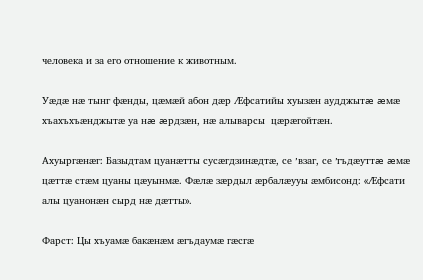человека и за его отношение к животным.

Уæдæ нæ тынг фæнды, цæмæй абон дæр Æфсатийы хуызæн аудджытæ æмæ хъахъхъæнджытæ уа нæ æрдзæн, нæ алыварсы  цæрæгойтæн.

Ахуыргæнæг: Базыдтам цуанæтты сусæгдзинæдтæ, се ׳взаг, се ׳гъдæуттæ æмæ цæттæ стæм цуаны цæуынмæ. Фæлæ зæрдыл æрбалæууы æмбисонд: «Ӕфсати алы цуанонæн сырд нæ дæтты».

Фарст: Цы хъуамæ бакæнæм æгъдаумæ гæсгæ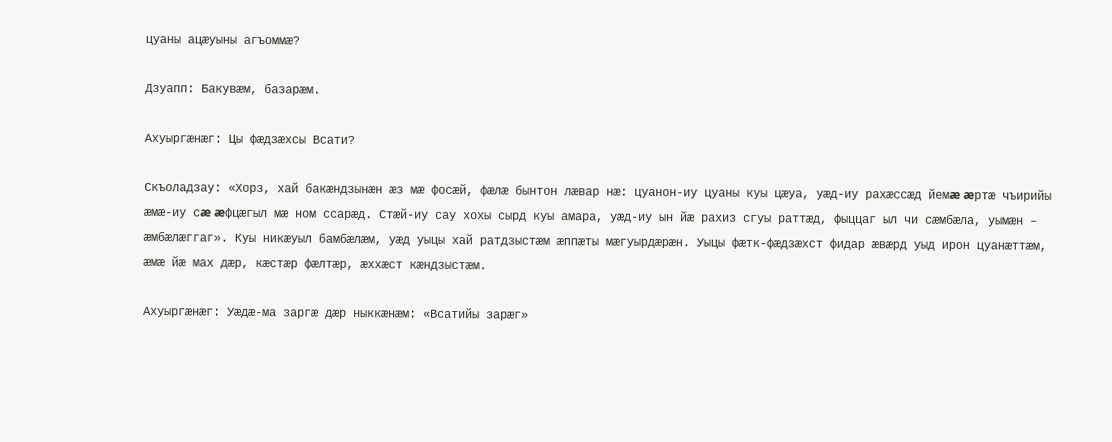цуаны ацæуыны агъоммæ?

Дзуапп: Бакувæм, базарæм.

Ахуыргæнæг: Цы фæдзæхсы Всати?

Скъоладзау: «Хорз, хай бакæндзынæн æз мæ фосæй, фæлæ бынтон лæвар нæ: цуанон-иу цуаны куы цæуа, уæд-иу рахæссæд йемæ æртæ чъирийы æмæ-иу сæ æфцæгыл мæ ном ссарæд. Стæй-иу сау хохы сырд куы амара, уæд-иу ын йæ рахиз сгуы раттæд, фыццаг ыл чи сæмбæла, уымæн – æмбæлæггаг». Куы никæуыл бамбæлæм, уæд уыцы хай ратдзыстæм æппæты мæгуырдæрæн. Уыцы фæтк-фæдзæхст фидар æвæрд уыд ирон цуанæттæм, æмæ йæ мах дæр, кæстæр фæлтæр, æххæст кæндзыстæм.

Ахуыргæнæг: Уæдæ-ма заргæ дæр ныккæнæм: «Всатийы зарæг»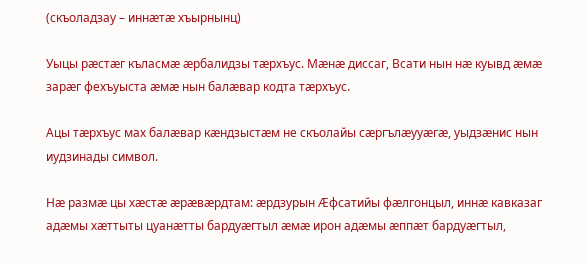(скъоладзау – иннӕтӕ хъырнынц)

Уыцы рæстæг къласмæ æрбалидзы тæрхъус. Мæнæ диссаг, Всати нын нæ куывд æмæ зарæг фехъуыста æмæ нын балæвар кодта тæрхъус.

Ацы тæрхъус мах балæвар кæндзыстæм не скъолайы сæргълæууæгæ, уыдзæнис нын иудзинады символ.

Нӕ размӕ цы хӕстӕ æрæвæрдтам: ӕрдзурын Ӕфсатийы фӕлгонцыл, иннæ кавказаг адæмы хæттыты цуанæтты бардуæгтыл æмæ ирон адæмы æппæт бардуæгтыл,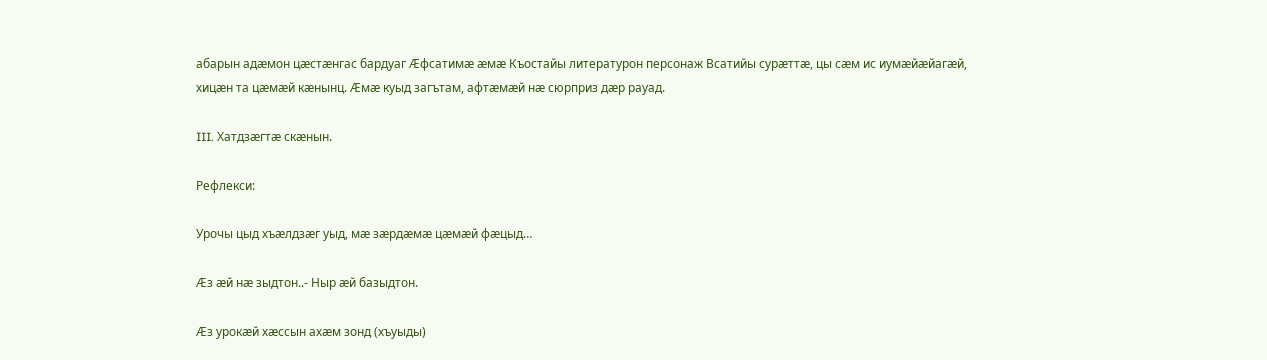абарын адӕмон цӕстӕнгас бардуаг Ӕфсатимæ ӕмӕ Къостайы литературон персонаж Всатийы сурӕттӕ, цы сӕм ис иумӕйӕйагӕй, хицӕн та цӕмӕй кӕнынц. Ӕмæ куыд загътам, афтæмæй нæ сюрприз дæр рауад.

III. Хатдзæгтæ скæнын.

Рефлекси:

Урочы цыд хъæлдзæг уыд, мæ зæрдæмæ цæмæй фæцыд…

Æз æй нæ зыдтон..- Ныр æй базыдтон.

Ӕз урокæй хæссын ахæм зонд (хъуыды)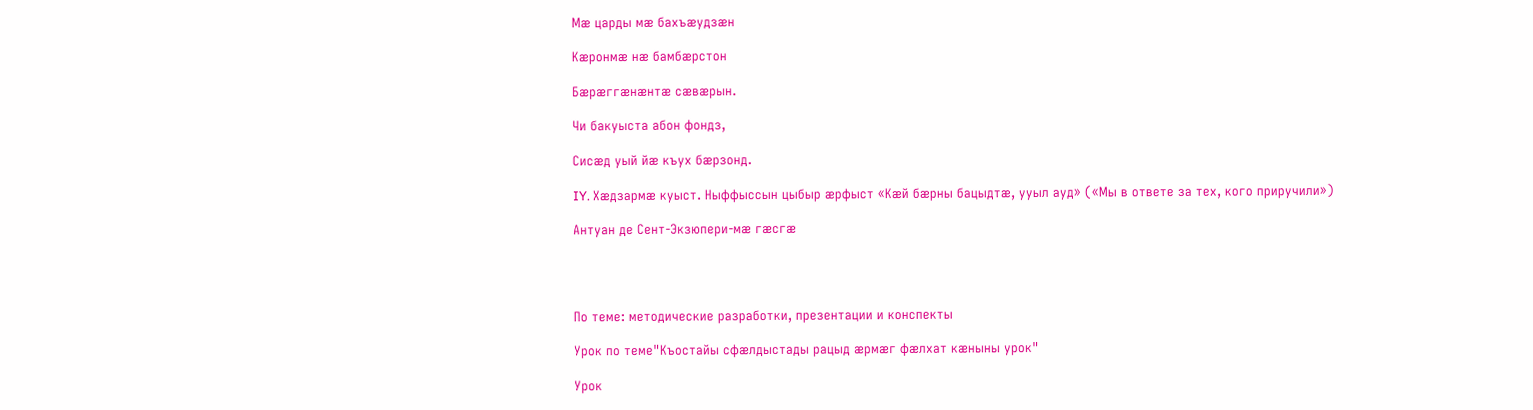Мæ царды мæ бахъæудзæн

Кæронмæ нæ бамбæрстон

Бæрæггæнæнтæ сæвæрын.

Чи бакуыста абон фондз,

Сисæд уый йæ къух бæрзонд.

IY. Хæдзармæ куыст. Ныффыссын цыбыр ӕрфыст «Кæй бæрны бацыдтæ, ууыл ауд» («Мы в ответе за тех, кого приручили»)

Антуан де Сент-Экзюпери-мæ гæсгæ




По теме: методические разработки, презентации и конспекты

Урок по теме"Къостайы сфæлдыстады рацыд æрмæг фæлхат кæныны урок"

Урок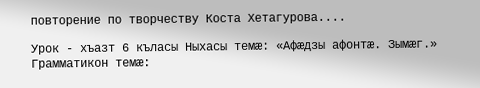повторение по творчеству Коста Хетагурова....

Урок - хъазт 6 къласы Ныхасы темæ: «Афæдзы афонтæ. Зымæг.» Грамматикон темæ: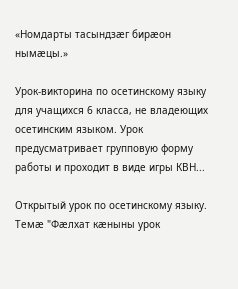«Номдарты тасындзæг бирæон нымæцы.»

Урок-викторина по осетинскому языку для учащихся 6 класса, не владеющих осетинским языком. Урок предусматривает групповую форму работы и проходит в виде игры КВН...

Открытый урок по осетинскому языку. Темæ "Фæлхат кæныны урок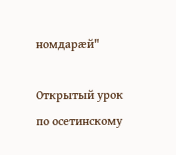номдарæй"

Открытый урок по осетинскому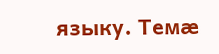языку. Темæ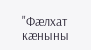"Фæлхат кæныны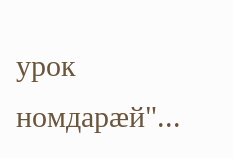урок номдарæй"...